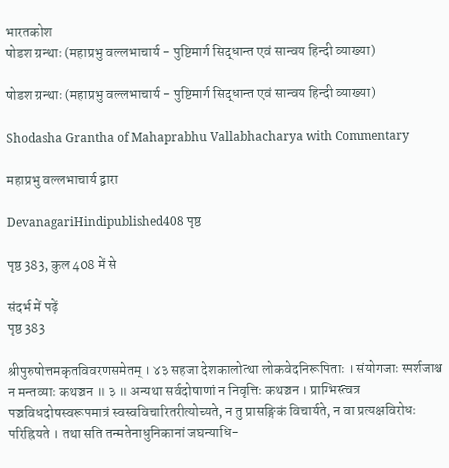भारतकोश
षोडश ग्रन्थाः (महाप्रभु वल्लभाचार्य - पुष्टिमार्ग सिद्धान्त एवं सान्वय हिन्दी व्याख्या)

षोडश ग्रन्थाः (महाप्रभु वल्लभाचार्य - पुष्टिमार्ग सिद्धान्त एवं सान्वय हिन्दी व्याख्या)

Shodasha Grantha of Mahaprabhu Vallabhacharya with Commentary

महाप्रभु वल्लभाचार्य द्वारा

DevanagariHindipublished408 पृष्ठ

पृष्ठ 383, कुल 408 में से

संदर्भ में पढ़ें
पृष्ठ 383

श्रीपुरुषोत्तमकृतविवरणसमेतम् । ४३ सहजा देशकालोत्था लोकवेदनिरूपिताः । संयोगजाः स्पर्शजाश्च न मन्तव्याः कथञ्चन ॥ ३ ॥ अन्यथा सर्वदोषाणां न निवृत्तिः कथञ्चन । प्राग्भिस्त्वत्र पञ्चविधदोषस्वरूपमात्रं स्वस्वविचारितरीत्योच्यते, न तु प्रासङ्गिकं विचार्यते, न वा प्रत्यक्षविरोधः परिह्रियते । तथा सति तन्मतेनाधुनिकानां जघन्याधि-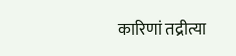कारिणां तद्रीत्या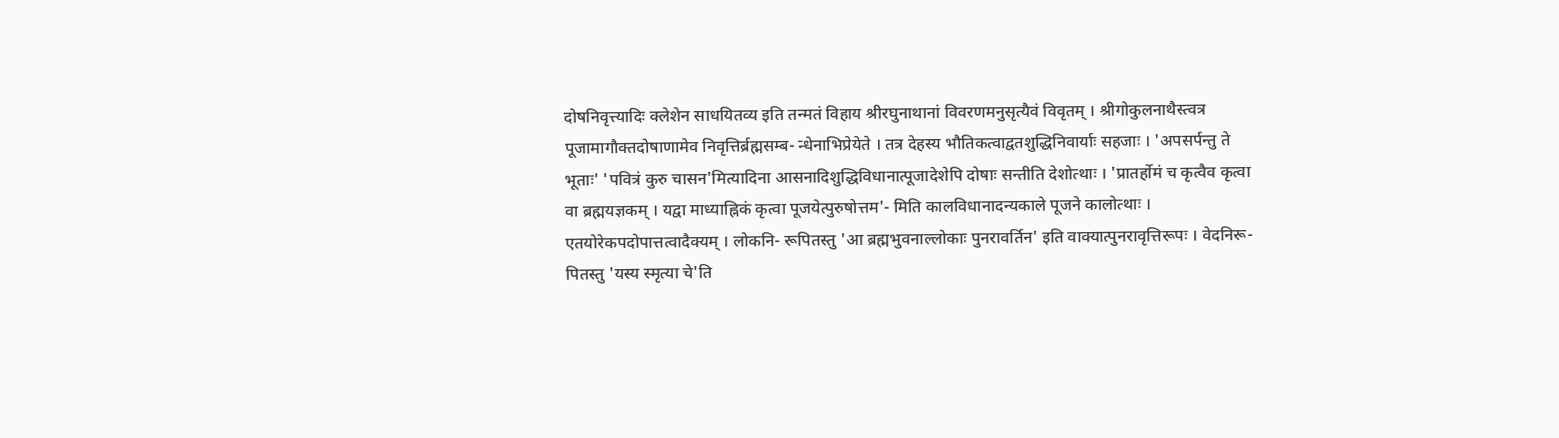दोषनिवृत्त्यादिः क्लेशेन साधयितव्य इति तन्मतं विहाय श्रीरघुनाथानां विवरणमनुसृत्यैवं विवृतम् । श्रीगोकुलनाथैस्त्वत्र पूजामागौक्तदोषाणामेव निवृत्तिर्ब्रह्मसम्ब- न्धेनाभिप्रेयेते । तत्र देहस्य भौतिकत्वाद्वतशुद्धिनिवार्याः सहजाः । 'अपसर्पन्तु ते भूताः' 'पवित्रं कुरु चासन'मित्यादिना आसनादिशुद्धिविधानात्पूजादेशेपि दोषाः सन्तीति देशोत्थाः । 'प्रातर्होमं च कृत्वैव कृत्वा वा ब्रह्मयज्ञकम् । यद्वा माध्याह्निकं कृत्वा पूजयेत्पुरुषोत्तम'- मिति कालविधानादन्यकाले पूजने कालोत्थाः । एतयोरेकपदोपात्तत्वादैक्यम् । लोकनि- रूपितस्तु 'आ ब्रह्मभुवनाल्लोकाः पुनरावर्तिन' इति वाक्यात्पुनरावृत्तिरूपः । वेदनिरू- पितस्तु 'यस्य स्मृत्या चे'ति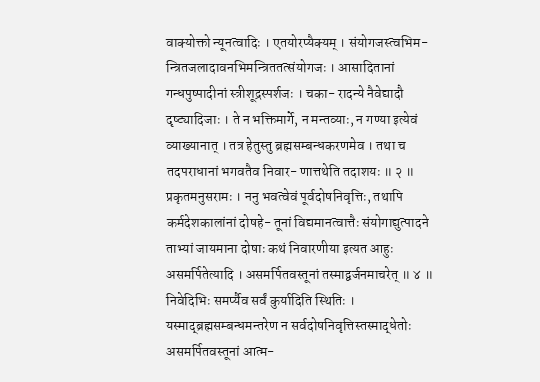वाक्योक्तो न्यूनत्वादिः । एतयोरप्यैक्यम् । संयोगजस्त्वभिम- न्त्रितजलादावनभिमन्त्रिततत्संयोगजः । आसादितानां गन्धपुष्पादीनां स्त्रीशूद्रस्पर्शजः । चका- रादन्ये नैवेद्यादौ दृष्ट्यादिजाः । ते न भक्तिमार्गे, न मन्तव्याः, न गण्या इत्येवं व्याख्यानात् । तत्र हेतुस्तु ब्रह्मसम्बन्धकरणमेव । तथा च तदपराधानां भगवतैव निवार- णात्तथेति तदाशयः ॥ २ ॥ प्रकृतमनुसरामः । ननु भवत्वेवं पूर्वदोषनिवृत्तिः, तथापि कर्मदेशकालांनां दोषहे- तूनां विद्यमानत्वात्तैः संयोगाद्युत्पादने ताभ्यां जायमाना दोषाः कथं निवारणीया इत्यत आहुः असमर्पितेत्यादि । असमर्पितवस्तूनां तस्माद्वर्जनमाचरेत् ॥ ४ ॥ निवेदिभिः समर्प्यैव सर्वं कुर्यादिति स्थितिः । यस्माद्ब्रह्मसम्बन्धमन्तरेण न सर्वदोषनिवृत्तिस्तस्माद्धेतोः असमर्पितवस्तूनां आत्म-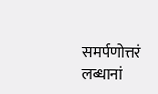समर्पणोत्तरं लब्धानां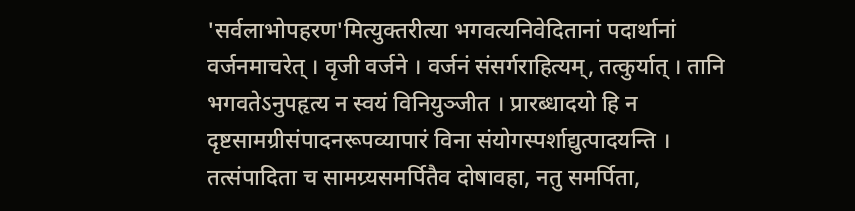'सर्वलाभोपहरण'मित्युक्तरीत्या भगवत्यनिवेदितानां पदार्थानां वर्जनमाचरेत् । वृजी वर्जने । वर्जनं संसर्गराहित्यम्, तत्कुर्यात् । तानि भगवतेऽनुपहृत्य न स्वयं विनियुञ्जीत । प्रारब्धादयो हि न दृष्टसामग्रीसंपादनरूपव्यापारं विना संयोगस्पर्शाद्युत्पादयन्ति । तत्संपादिता च सामग्र्यसमर्पितैव दोषावहा, नतु समर्पिता,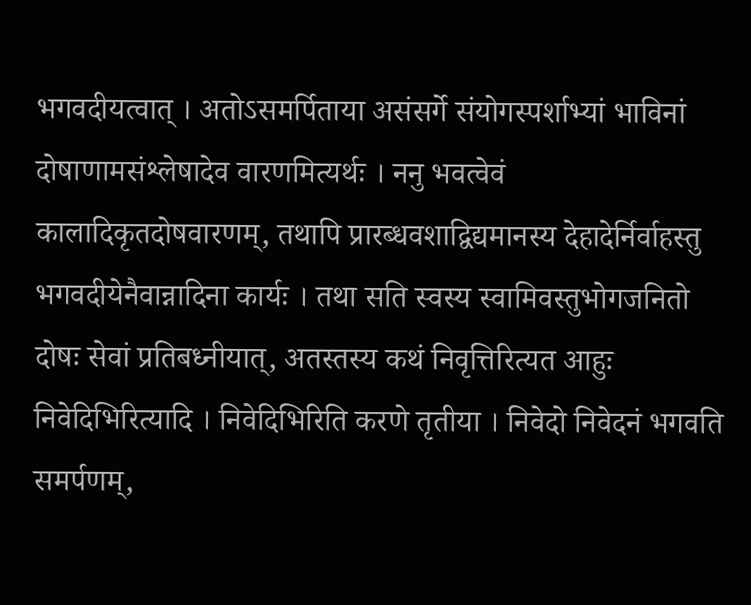भगवदीयत्वात् । अतोऽसमर्पिताया असंसर्गे संयोगस्पर्शाभ्यां भाविनां दोषाणामसंश्लेषादेव वारणमित्यर्थः । ननु भवत्वेवं कालादिकृतदोषवारणम्, तथापि प्रारब्धवशाद्विद्यमानस्य देहादेर्निर्वाहस्तु भगवदीयेनैवान्नादिना कार्यः । तथा सति स्वस्य स्वामिवस्तुभोगजनितो दोषः सेवां प्रतिबध्नीयात्, अतस्तस्य कथं निवृत्तिरित्यत आहुः निवेदिभिरित्यादि । निवेदिभिरिति करणे तृतीया । निवेदो निवेदनं भगवति समर्पणम्,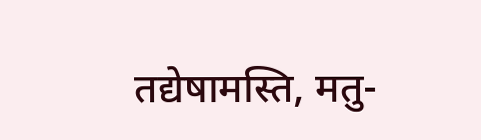तद्येषामस्ति, मतु-